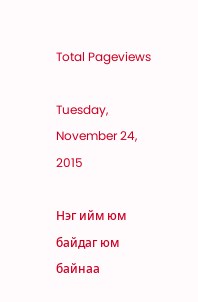Total Pageviews

Tuesday, November 24, 2015

Нэг ийм юм байдаг юм байнаа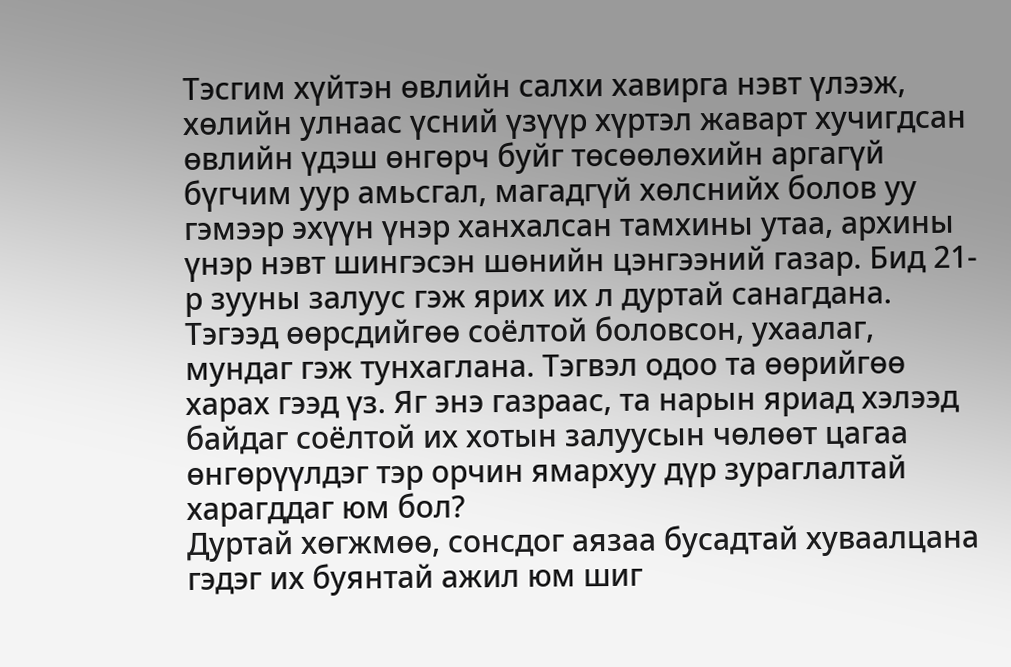Тэсгим хүйтэн өвлийн салхи хавирга нэвт үлээж, хөлийн улнаас үсний үзүүр хүртэл жаварт хучигдсан өвлийн үдэш өнгөрч буйг төсөөлөхийн аргагүй бүгчим уур амьсгал, магадгүй хөлснийх болов уу гэмээр эхүүн үнэр ханхалсан тамхины утаа, архины үнэр нэвт шингэсэн шөнийн цэнгээний газар. Бид 21-р зууны залуус гэж ярих их л дуртай санагдана. Тэгээд өөрсдийгөө соёлтой боловсон, ухаалаг, мундаг гэж тунхаглана. Тэгвэл одоо та өөрийгөө харах гээд үз. Яг энэ газраас, та нарын яриад хэлээд байдаг соёлтой их хотын залуусын чөлөөт цагаа өнгөрүүлдэг тэр орчин ямархуу дүр зураглалтай харагддаг юм бол?
Дуртай хөгжмөө, сонсдог аязаа бусадтай хуваалцана гэдэг их буянтай ажил юм шиг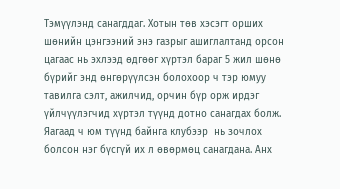Тэмүүлэнд санагддаг. Хотын төв хэсэгт орших шөнийн цэнгээний энэ газрыг ашиглалтанд орсон цагаас нь эхлээд өдгөөг хүртэл бараг 5 жил шөнө бүрийг энд өнгөрүүлсэн болохоор ч тэр юмуу тавилга сэлт, ажилчид, орчин бүр орж ирдэг үйлчүүлэгчид хүртэл түүнд дотно санагдах болж.
Яагаад ч юм түүнд байнга клубээр  нь зочлох болсон нэг бүсгүй их л өвөрмөц санагдана. Анх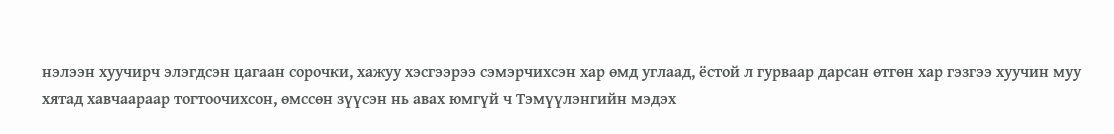нэлээн хуучирч элэгдсэн цагаан сорочки, хажуу хэсгээрээ сэмэрчихсэн хар өмд углаад, ёстой л гурваар дарсан өтгөн хар гэзгээ хуучин муу хятад хавчаараар тогтоочихсон, өмссөн зүүсэн нь авах юмгүй ч Тэмүүлэнгийн мэдэх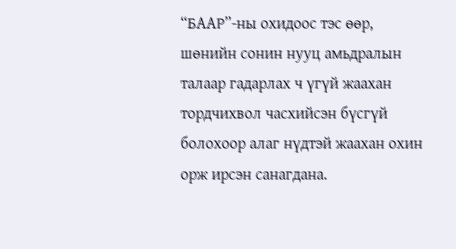“БААР”-ны охидоос тэс өөр, шөнийн сонин нууц амьдралын талаар гадарлах ч үгүй жаахан тордчихвол часхийсэн бүсгүй болохоор алаг нүдтэй жаахан охин орж ирсэн санагдана.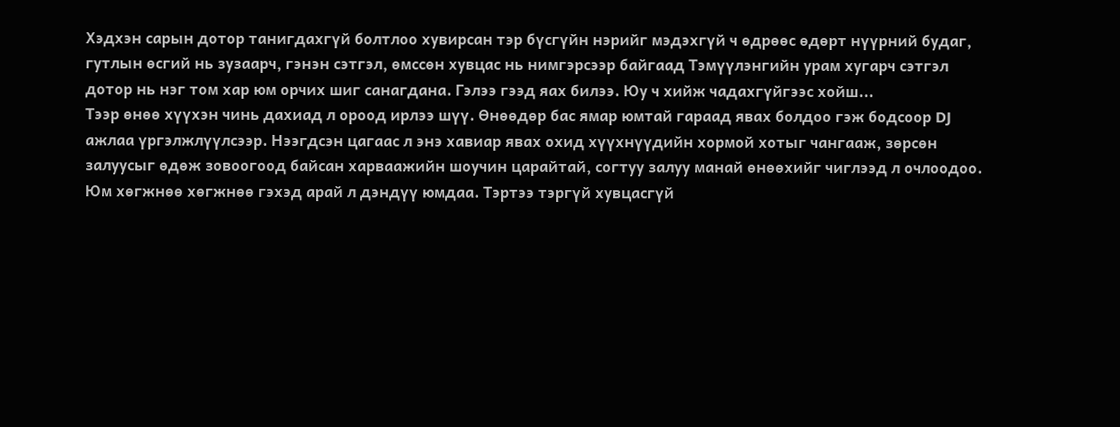Хэдхэн сарын дотор танигдахгүй болтлоо хувирсан тэр бүсгүйн нэрийг мэдэхгүй ч өдрөөс өдөрт нүүрний будаг, гутлын өсгий нь зузаарч, гэнэн сэтгэл, өмссөн хувцас нь нимгэрсээр байгаад Тэмүүлэнгийн урам хугарч сэтгэл дотор нь нэг том хар юм орчих шиг санагдана. Гэлээ гээд яах билээ. Юу ч хийж чадахгүйгээс хойш...
Тээр өнөө хүүхэн чинь дахиад л ороод ирлээ шүү. Өнөөдөр бас ямар юмтай гараад явах болдоо гэж бодсоор DJ ажлаа үргэлжлүүлсээр. Нээгдсэн цагаас л энэ хавиар явах охид хүүхнүүдийн хормой хотыг чангааж, зөрсөн залуусыг өдөж зовоогоод байсан харваажийн шоучин царайтай, согтуу залуу манай өнөөхийг чиглээд л очлоодоо.
Юм хөгжнөө хөгжнөө гэхэд арай л дэндүү юмдаа. Тэртээ тэргүй хувцасгүй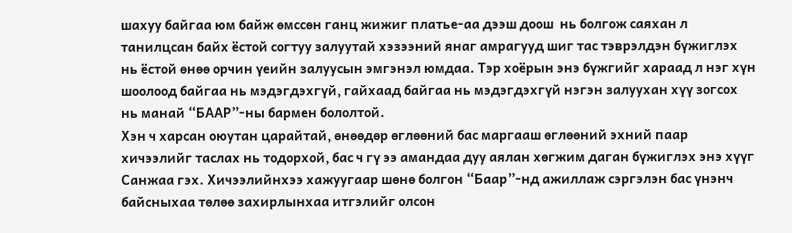шахуу байгаа юм байж өмссөн ганц жижиг платье-аа дээш доош  нь болгож саяхан л танилцсан байх ёстой согтуу залуутай хэзээний янаг амрагууд шиг тас тэврэлдэн бүжиглэх нь ёстой өнөө орчин үеийн залуусын эмгэнэл юмдаа. Тэр хоёрын энэ бүжгийг хараад л нэг хүн шоолоод байгаа нь мэдэгдэхгүй, гайхаад байгаа нь мэдэгдэхгүй нэгэн залуухан хүү зогсох нь манай “БААР”-ны бармен бололтой.
Хэн ч харсан оюутан царайтай, өнөөдөр өглөөний бас маргааш өглөөний эхний паар хичээлийг таслах нь тодорхой, бас ч гү ээ амандаа дуу аялан хөгжим даган бүжиглэх энэ хүүг Санжаа гэх. Хичээлийнхээ хажуугаар шөнө болгон “Баар”-нд ажиллаж сэргэлэн бас үнэнч байсныхаа төлөө захирлынхаа итгэлийг олсон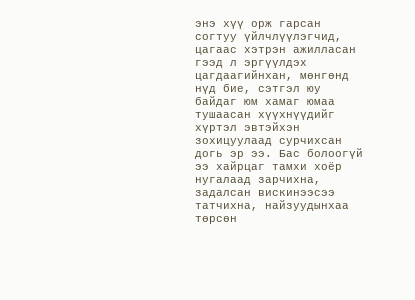энэ хүү орж гарсан согтуу үйлчлүүлэгчид, цагаас хэтрэн ажилласан гээд л эргүүлдэх цагдаагийнхан, мөнгөнд нүд бие, сэтгэл юу байдаг юм хамаг юмаа тушаасан хүүхнүүдийг хүртэл эвтэйхэн зохицуулаад сурчихсан догь эр ээ. Бас болоогүй ээ хайрцаг тамхи хоёр нугалаад зарчихна, задалсан вискинээсээ татчихна, найзуудынхаа төрсөн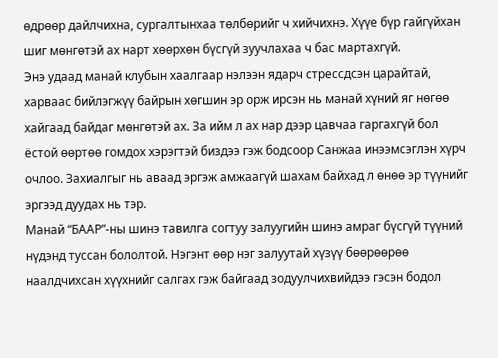өдрөөр дайлчихна, сургалтынхаа төлбөрийг ч хийчихнэ. Хүүе бүр гайгүйхан шиг мөнгөтэй ах нарт хөөрхөн бүсгүй зуучлахаа ч бас мартахгүй.
Энэ удаад манай клубын хаалгаар нэлээн ядарч стрессдсэн царайтай, харваас бийлэгжүү байрын хөгшин эр орж ирсэн нь манай хүний яг нөгөө хайгаад байдаг мөнгөтэй ах. За ийм л ах нар дээр цавчаа гаргахгүй бол ёстой өөртөө гомдох хэрэгтэй биздээ гэж бодсоор Санжаа инээмсэглэн хүрч очлоо. Захиалгыг нь аваад эргэж амжаагүй шахам байхад л өнөө эр түүнийг эргээд дуудах нь тэр.
Манай “БААР”-ны шинэ тавилга согтуу залуугийн шинэ амраг бүсгүй түүний нүдэнд туссан бололтой. Нэгэнт өөр нэг залуутай хүзүү бөөрөөрөө наалдчихсан хүүхнийг салгах гэж байгаад зодуулчихвийдээ гэсэн бодол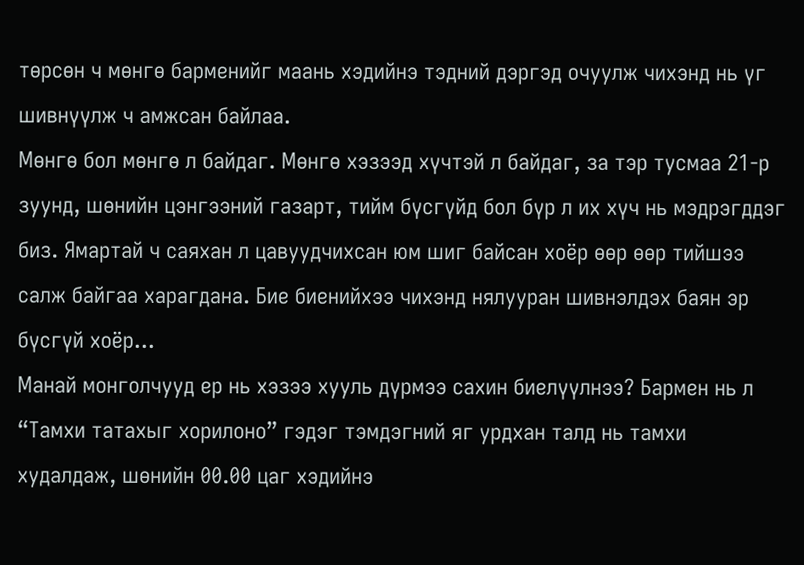төрсөн ч мөнгө барменийг маань хэдийнэ тэдний дэргэд очуулж чихэнд нь үг шивнүүлж ч амжсан байлаа.
Мөнгө бол мөнгө л байдаг. Мөнгө хэзээд хүчтэй л байдаг, за тэр тусмаа 21-р зуунд, шөнийн цэнгээний газарт, тийм бүсгүйд бол бүр л их хүч нь мэдрэгддэг биз. Ямартай ч саяхан л цавуудчихсан юм шиг байсан хоёр өөр өөр тийшээ салж байгаа харагдана. Бие биенийхээ чихэнд нялууран шивнэлдэх баян эр бүсгүй хоёр...
Манай монголчууд ер нь хэзээ хууль дүрмээ сахин биелүүлнээ? Бармен нь л “Тамхи татахыг хорилоно” гэдэг тэмдэгний яг урдхан талд нь тамхи худалдаж, шөнийн 00.00 цаг хэдийнэ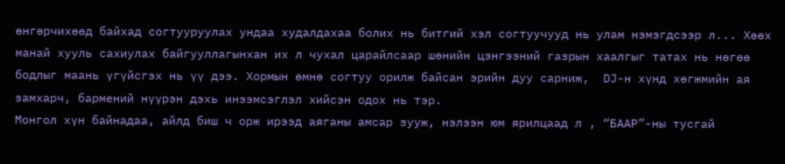өнгөрчихөөд байхад согтууруулах ундаа худалдахаа болих нь битгий хэл согтуучууд нь улам нэмэгдсээр л... Хөөх манай хууль сахиулах байгууллагынхан их л чухал царайлсаар шөнийн цэнгээний газрын хаалгыг татах нь нөгөө бодлыг маань үгүйсгэх нь үү дээ. Хормын өмнө согтуу орилж байсан эрийн дуу сарниж,  DJ-н хүнд хөгжмийн ая замхарч, бармений нүүрэн дэхь инээмсэглэл хийсэн одох нь тэр.
Монгол хүн байнадаа, айлд биш ч орж ирээд аяганы амсар зууж, нэлээн юм ярилцаад л , “БААР”-ны тусгай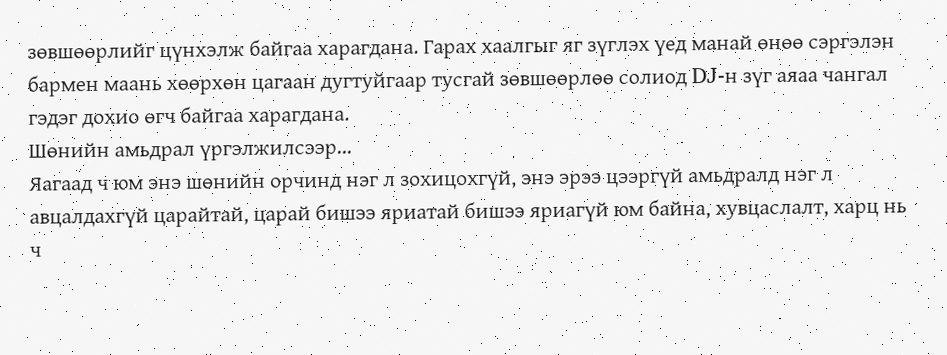зөвшөөрлийг цүнхэлж байгаа харагдана. Гарах хаалгыг яг зүглэх үед манай өнөө сэргэлэн бармен маань хөөрхөн цагаан дугтуйгаар тусгай зөвшөөрлөө солиод DJ-н зүг аяаа чангал гэдэг дохио өгч байгаа харагдана.
Шөнийн амьдрал үргэлжилсээр...
Яагаад ч юм энэ шөнийн орчинд нэг л зохицохгүй, энэ эрээ цээргүй амьдралд нэг л авцалдахгүй царайтай, царай бишээ яриатай бишээ яриагүй юм байна, хувцаслалт, харц нь ч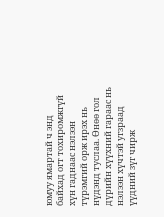юмуу ямартай ч энд байхад огт тохиромжгүй хүн гаднаас нэлээн түрэмгий орж ирэх нь нүдэнд туслаа. Өнөө гол дүрийн хүүхний гараас нь нэлээн хүчтэй угзраад үүдний зүг чирж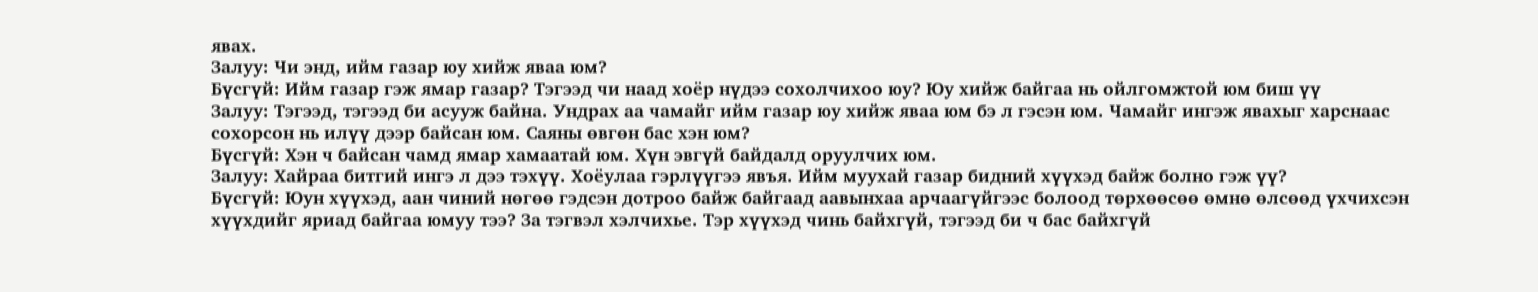явах.
Залуу: Чи энд, ийм газар юу хийж яваа юм?
Бүсгүй: Ийм газар гэж ямар газар? Тэгээд чи наад хоёр нүдээ сохолчихоо юу? Юу хийж байгаа нь ойлгомжтой юм биш үү
Залуу: Тэгээд, тэгээд би асууж байна. Ундрах аа чамайг ийм газар юу хийж яваа юм бэ л гэсэн юм. Чамайг ингэж явахыг харснаас сохорсон нь илүү дээр байсан юм. Саяны өвгөн бас хэн юм?
Бүсгүй: Хэн ч байсан чамд ямар хамаатай юм. Хүн эвгүй байдалд оруулчих юм.
Залуу: Хайраа битгий ингэ л дээ тэхүү. Хоёулаа гэрлүүгээ явъя. Ийм муухай газар бидний хүүхэд байж болно гэж үү?
Бүсгүй: Юун хүүхэд, аан чиний нөгөө гэдсэн дотроо байж байгаад аавынхаа арчаагүйгээс болоод төрхөөсөө өмнө өлсөөд үхчихсэн хүүхдийг яриад байгаа юмуу тээ? За тэгвэл хэлчихье. Тэр хүүхэд чинь байхгүй, тэгээд би ч бас байхгүй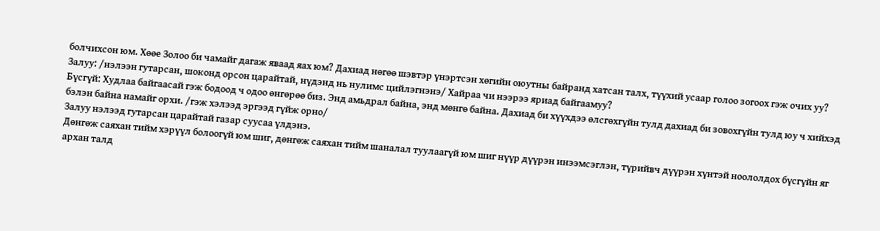болчихсон юм. Хөөе Золоо би чамайг дагаж яваад яах юм? Дахиад нөгөө шэвтэр үнэртсэн хөгийн оюутны байранд хатсан талх, түүхий усаар голоо зогоох гэж очих уу?
Залуу: /нэлээн гутарсан, шоконд орсон царайтай, нүдэнд нь нулимс цийлэгнэнэ/ Хайраа чи нээрээ яриад байгаамуу?
Бүсгүй: Худлаа байгаасай гэж бодоод ч одоо өнгөрөө биз. Энд амьдрал байна, энд мөнгө байна. Дахиад би хүүхдээ өлсгөхгүйн тулд дахиад би зовохгүйн тулд юу ч хийхэд бэлэн байна намайг орхи. /гэж хэлээд эргээд гүйж орно/
Залуу нэлээд гутарсан царайтай газар суусаа үлдэнэ.
Дөнгөж саяхан тийм хэрүүл болоогүй юм шиг, дөнгөж саяхан тийм шаналал туулаагүй юм шиг нүүр дүүрэн инээмсэглэн, түрийвч дүүрэн хүнтэй ноололдох бүсгүйн яг архан талд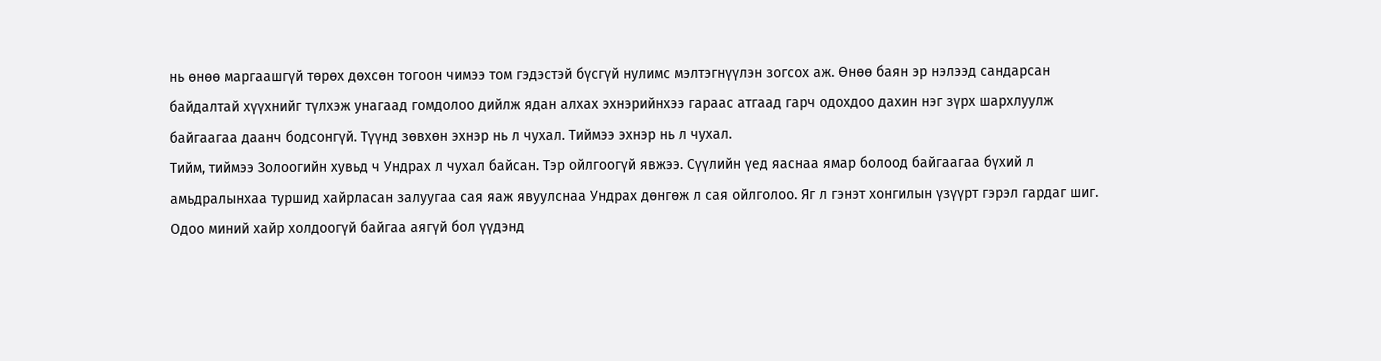нь өнөө маргаашгүй төрөх дөхсөн тогоон чимээ том гэдэстэй бүсгүй нулимс мэлтэгнүүлэн зогсох аж. Өнөө баян эр нэлээд сандарсан байдалтай хүүхнийг түлхэж унагаад гомдолоо дийлж ядан алхах эхнэрийнхээ гараас атгаад гарч одохдоо дахин нэг зүрх шархлуулж байгаагаа даанч бодсонгүй. Түүнд зөвхөн эхнэр нь л чухал. Тиймээ эхнэр нь л чухал.
Тийм, тиймээ Золоогийн хувьд ч Ундрах л чухал байсан. Тэр ойлгоогүй явжээ. Сүүлийн үед яаснаа ямар болоод байгаагаа бүхий л амьдралынхаа туршид хайрласан залуугаа сая яаж явуулснаа Ундрах дөнгөж л сая ойлголоо. Яг л гэнэт хонгилын үзүүрт гэрэл гардаг шиг. Одоо миний хайр холдоогүй байгаа аягүй бол үүдэнд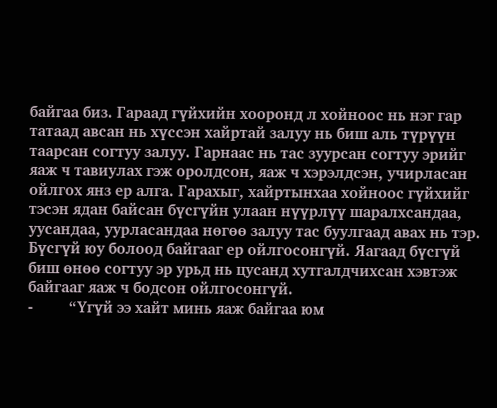байгаа биз. Гараад гүйхийн хооронд л хойноос нь нэг гар татаад авсан нь хүссэн хайртай залуу нь биш аль түрүүн таарсан согтуу залуу. Гарнаас нь тас зуурсан согтуу эрийг яаж ч тавиулах гэж оролдсон, яаж ч хэрэлдсэн, учирласан ойлгох янз ер алга. Гарахыг, хайртынхаа хойноос гүйхийг тэсэн ядан байсан бүсгүйн улаан нүүрлүү шаралхсандаа, уусандаа, уурласандаа нөгөө залуу тас буулгаад авах нь тэр. Бүсгүй юу болоод байгааг ер ойлгосонгүй. Яагаад бүсгүй биш өнөө согтуу эр урьд нь цусанд хутгалдчихсан хэвтэж байгааг яаж ч бодсон ойлгосонгүй.
-         “Үгүй ээ хайт минь яаж байгаа юм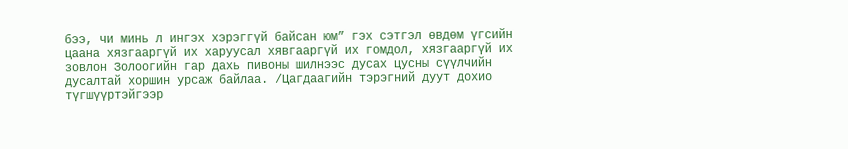бээ, чи минь л ингэх хэрэггүй байсан юм” гэх сэтгэл өвдөм үгсийн цаана хязгааргүй их харуусал хявгааргүй их гомдол, хязгааргүй их зовлон Золоогийн гар дахь пивоны шилнээс дусах цусны сүүлчийн дусалтай хоршин урсаж байлаа. /Цагдаагийн тэрэгний дуут дохио түгшүүртэйгээр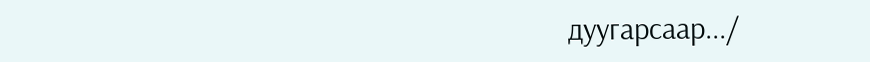дуугарсаар.../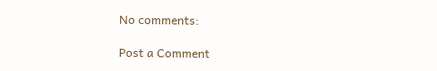No comments:

Post a Comment